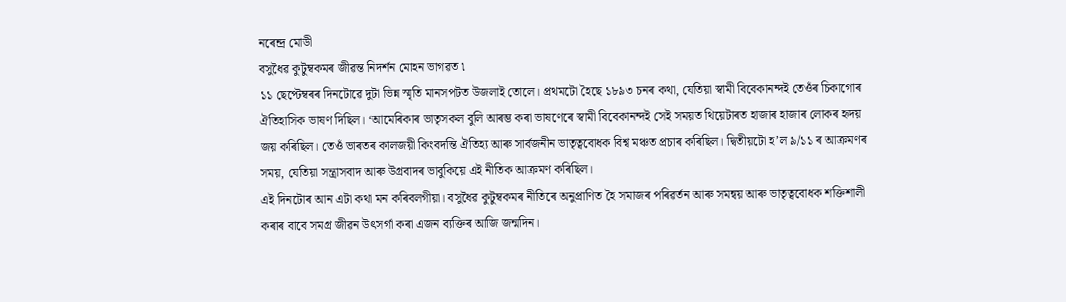নৰেন্দ্ৰ মোডী
বসুধৈৱ কুটুম্বকমৰ জীৱন্ত নিদর্শন মোহন ভাগৱত ৷
১১ ছেপ্টেম্বৰৰ দিনটোৱে দুটা ভিন্ন স্মৃতি মানসপটত উজলাই তোলে। প্রথমটো হৈছে ১৮৯৩ চনৰ কথা, যেতিয়া স্বামী বিবেকানন্দই তেওঁৰ চিকাগোৰ ঐতিহাসিক ভাষণ দিছিল। ‘আমেৰিকাৰ ভাতৃসকল বুলি আৰম্ভ কৰা ভাষণেৰে স্বামী বিবেকানন্দই সেই সময়ত থিয়েটাৰত হাজাৰ হাজাৰ লোকৰ হৃদয় জয় কৰিছিল। তেওঁ ভাৰতৰ কালজয়ী কিংবদন্তি ঐতিহ্য আৰু সাৰ্বজনীন ভাতৃত্ববোধক বিশ্ব মঞ্চত প্ৰচাৰ কৰিছিল। দ্বিতীয়টো হ’ল ৯/১১ ৰ আক্ৰমণৰ সময়, যেতিয়া সন্ত্ৰাসবাদ আৰু উগ্ৰবাদৰ ভাবুকিয়ে এই নীতিক আক্ৰমণ কৰিছিল।
এই দিনটোৰ আন এটা কথা মন কৰিবলগীয়া। বসুধৈৱ কুটুম্বকমৰ নীতিৰে অনুপ্ৰাণিত হৈ সমাজৰ পৰিৱৰ্তন আৰু সমন্বয় আৰু ভাতৃত্ববোধক শক্তিশালী কৰাৰ বাবে সমগ্ৰ জীৱন উৎসৰ্গা কৰা এজন ব্যক্তিৰ আজি জন্মদিন।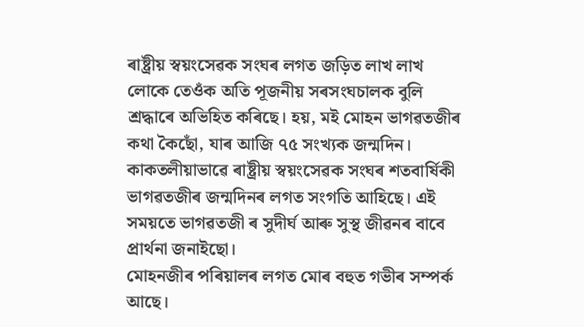ৰাষ্ট্ৰীয় স্বয়ংসেৱক সংঘৰ লগত জড়িত লাখ লাখ লোকে তেওঁক অতি পূজনীয় সৰসংঘচালক বুলি শ্ৰদ্ধাৰে অভিহিত কৰিছে। হয়, মই মোহন ভাগৱতজীৰ কথা কৈছোঁ, যাৰ আজি ৭৫ সংখ্যক জন্মদিন। কাকতলীয়াভাৱে ৰাষ্ট্ৰীয় স্বয়ংসেৱক সংঘৰ শতবাৰ্ষিকী ভাগৱতজীৰ জন্মদিনৰ লগত সংগতি আহিছে। এই সময়তে ভাগৱতজী ৰ সুদীৰ্ঘ আৰু সুস্থ জীৱনৰ বাবে প্ৰাৰ্থনা জনাইছো।
মোহনজীৰ পৰিয়ালৰ লগত মোৰ বহুত গভীৰ সম্পৰ্ক আছে।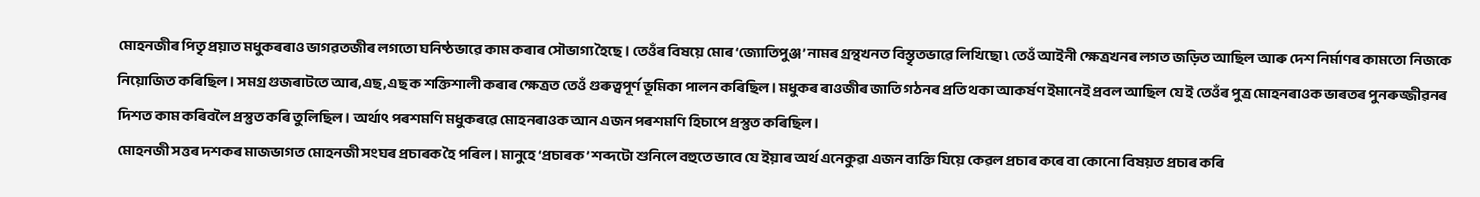মোহনজীৰ পিতৃ প্ৰয়াত মধুকৰৰাও ভাগৱতজীৰ লগতো ঘনিষ্ঠভাৱে কাম কৰাৰ সৌভাগ্য হৈছে। তেওঁৰ বিষয়ে মোৰ ‘জ্যোতিপুঞ্জ’ নামৰ গ্ৰন্থখনত বিস্তৃতভাৱে লিখিছো ৷ তেওঁ আইনী ক্ষেত্ৰখনৰ লগত জড়িত আছিল আৰু দেশ নিৰ্মাণৰ কামতো নিজকে নিয়োজিত কৰিছিল। সমগ্ৰ গুজৰাটতে আৰ,এছ,এছ ক শক্তিশালী কৰাৰ ক্ষেত্ৰত তেওঁ গুৰুত্বপূৰ্ণ ভূমিকা পালন কৰিছিল। মধুকৰ ৰাওজীৰ জাতি গঠনৰ প্ৰতি থকা আকৰ্ষণ ইমানেই প্ৰবল আছিল যে ই তেওঁৰ পুত্ৰ মোহনৰাওক ভাৰতৰ পুনৰুজ্জীৱনৰ দিশত কাম কৰিবলৈ প্ৰস্তুত কৰি তুলিছিল। অৰ্থাৎ পৰশমণি মধুকৰৱে মোহনৰাওক আন এজন পৰশমণি হিচাপে প্ৰস্তুত কৰিছিল।
মোহনজী সত্তৰ দশকৰ মাজভাগত মোহনজী সংঘৰ প্ৰচাৰক হৈ পৰিল। মানুহে ‘প্ৰচাৰক’ শব্দটো শুনিলে বহুতে ভাবে যে ইয়াৰ অৰ্থ এনেকুৱা এজন ব্যক্তি যিয়ে কেৱল প্ৰচাৰ কৰে বা কোনো বিষয়ত প্ৰচাৰ কৰি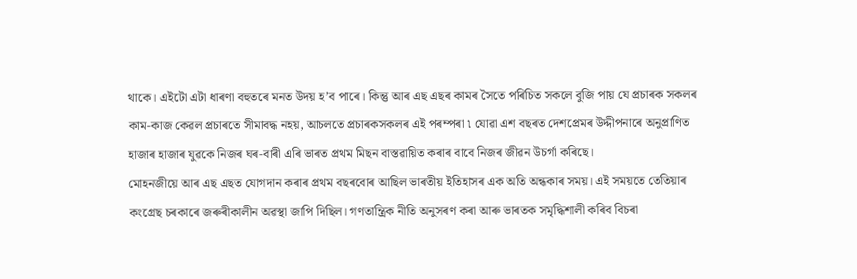থাকে। এইটো এটা ধাৰণা বহুতৰে মনত উদয় হ’ব পাৰে। কিন্তু আৰ এছ এছৰ কামৰ সৈতে পৰিচিত সকলে বুজি পায় যে প্ৰচাৰক সকলৰ কাম-কাজ কেৱল প্ৰচাৰতে সীমাবদ্ধ নহয়, আচলতে প্ৰচাৰকসকলৰ এই পৰম্পৰা ৷ যোৱা এশ বছৰত দেশপ্ৰেমৰ উদ্দীপনাৰে অনুপ্ৰাণিত হাজাৰ হাজাৰ যুৱকে নিজৰ ঘৰ-বাৰী এৰি ভাৰত প্ৰথম মিছন বাস্তৱায়িত কৰাৰ বাবে নিজৰ জীৱন উচৰ্গা কৰিছে।
মোহনজীয়ে আৰ এছ এছত যোগদান কৰাৰ প্ৰথম বছৰবোৰ আছিল ভাৰতীয় ইতিহাসৰ এক অতি অন্ধকাৰ সময়। এই সময়তে তেতিয়াৰ কংগ্ৰেছ চৰকাৰে জৰুৰীকালীন অৱস্থা জাপি দিছিল। গণতান্ত্ৰিক নীতি অনুসৰণ কৰা আৰু ভাৰতক সমৃদ্ধিশালী কৰিব বিচৰা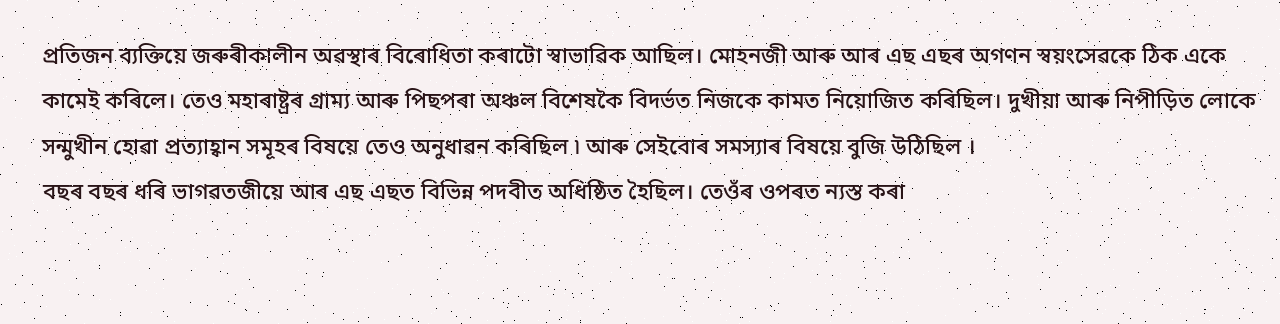প্ৰতিজন ব্যক্তিয়ে জৰুৰীকালীন অৱস্থাৰ বিৰোধিতা কৰাটো স্বাভাৱিক আছিল। মোহনজী আৰু আৰ এছ এছৰ অগণন স্বয়ংসেৱকে ঠিক একে কামেই কৰিলে। তেও মহাৰাষ্ট্ৰৰ গ্ৰাম্য আৰু পিছপৰা অঞ্চল বিশেষকৈ বিদৰ্ভত নিজকে কামত নিয়োজিত কৰিছিল। দুখীয়া আৰু নিপীড়িত লোকে সন্মুখীন হোৱা প্ৰত্যাহ্বান সমূহৰ বিষয়ে তেও অনুধাৱন কৰিছিল ৷ আৰু সেইবোৰ সমস্যাৰ বিষয়ে বুজি উঠিছিল ।
বছৰ বছৰ ধৰি ভাগৱতজীয়ে আৰ এছ এছত বিভিন্ন পদবীত অধিষ্ঠিত হৈছিল। তেওঁৰ ওপৰত ন্যস্ত কৰা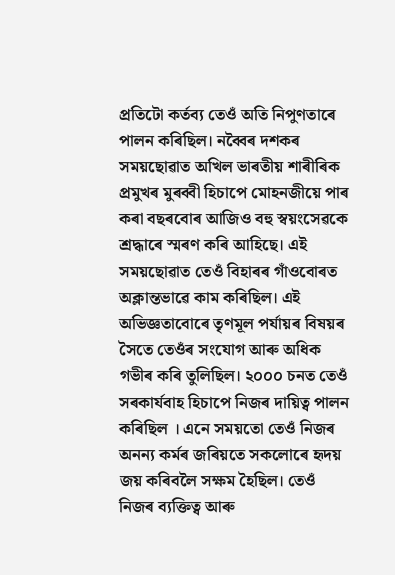প্ৰতিটো কৰ্তব্য তেওঁ অতি নিপুণতাৰে পালন কৰিছিল। নব্বৈৰ দশকৰ সময়ছোৱাত অখিল ভাৰতীয় শাৰীৰিক প্ৰমুখৰ মুৰব্বী হিচাপে মোহনজীয়ে পাৰ কৰা বছৰবোৰ আজিও বহু স্বয়ংসেৱকে শ্ৰদ্ধাৰে স্মৰণ কৰি আহিছে। এই সময়ছোৱাত তেওঁ বিহাৰৰ গাঁওবোৰত অক্লান্তভাৱে কাম কৰিছিল। এই অভিজ্ঞতাবোৰে তৃণমূল পৰ্যায়ৰ বিষয়ৰ সৈতে তেওঁৰ সংযোগ আৰু অধিক গভীৰ কৰি তুলিছিল। ২০০০ চনত তেওঁ সৰকাৰ্যবাহ হিচাপে নিজৰ দায়িত্ব পালন কৰিছিল । এনে সময়তো তেওঁ নিজৰ অনন্য কৰ্মৰ জৰিয়তে সকলোৰে হৃদয় জয় কৰিবলৈ সক্ষম হৈছিল। তেওঁ নিজৰ ব্যক্তিত্ব আৰু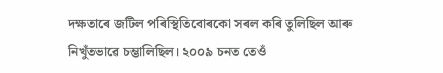দক্ষতাৰে জটিল পৰিস্থিতিবোৰকো সৰল কৰি তুলিছিল আৰু নিখুঁতভাৱে চম্ভালিছিল। ২০০৯ চনত তেওঁ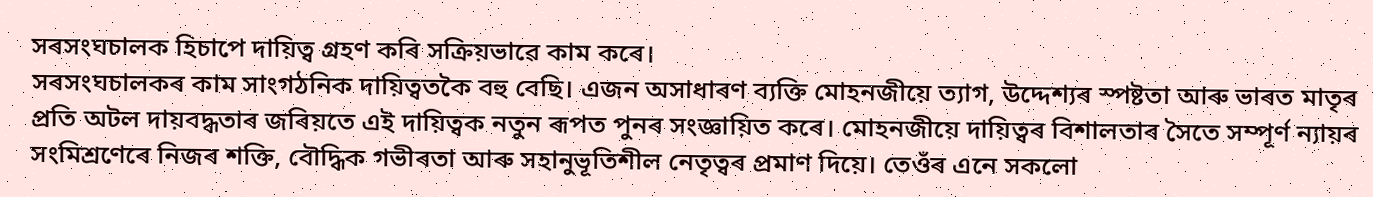সৰসংঘচালক হিচাপে দায়িত্ব গ্ৰহণ কৰি সক্ৰিয়ভাৱে কাম কৰে।
সৰসংঘচালকৰ কাম সাংগঠনিক দায়িত্বতকৈ বহু বেছি। এজন অসাধাৰণ ব্যক্তি মোহনজীয়ে ত্যাগ, উদ্দেশ্যৰ স্পষ্টতা আৰু ভাৰত মাতৃৰ প্ৰতি অটল দায়বদ্ধতাৰ জৰিয়তে এই দায়িত্বক নতুন ৰূপত পুনৰ সংজ্ঞায়িত কৰে। মোহনজীয়ে দায়িত্বৰ বিশালতাৰ সৈতে সম্পূৰ্ণ ন্যায়ৰ সংমিশ্ৰণেৰে নিজৰ শক্তি, বৌদ্ধিক গভীৰতা আৰু সহানুভূতিশীল নেতৃত্বৰ প্ৰমাণ দিয়ে। তেওঁৰ এনে সকলো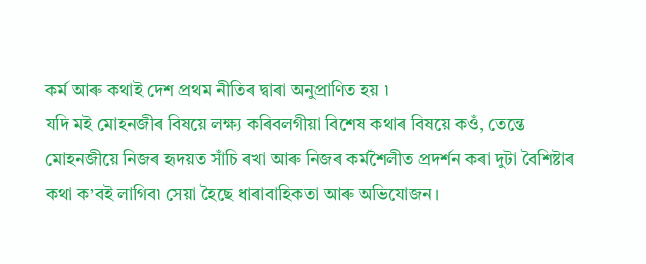কৰ্ম আৰু কথাই দেশ প্ৰথম নীতিৰ দ্বাৰা অনুপ্ৰাণিত হয় ৷
যদি মই মোহনজীৰ বিষয়ে লক্ষ্য কৰিবলগীয়া বিশেষ কথাৰ বিষয়ে কওঁ, তেন্তে মোহনজীয়ে নিজৰ হৃদয়ত সাঁচি ৰখা আৰু নিজৰ কর্মশৈলীত প্রদর্শন কৰা দুটা বৈশিষ্টাৰ কথা ক’বই লাগিব৷ সেয়া হৈছে ধাৰাবাহিকতা আৰু অভিযোজন।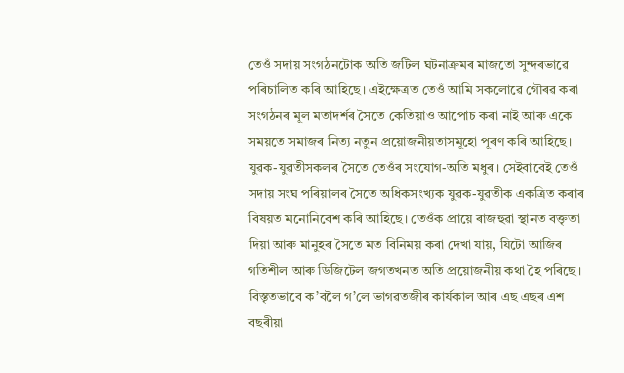তেওঁ সদায় সংগঠনটোক অতি জটিল ঘটনাক্ৰমৰ মাজতো সুন্দৰভাৱে পৰিচালিত কৰি আহিছে। এইক্ষেত্রত তেওঁ আমি সকলোৱে গৌৰৱ কৰা সংগঠনৰ মূল মতাদৰ্শৰ সৈতে কেতিয়াও আপোচ কৰা নাই আৰু একে সময়তে সমাজৰ নিত্য নতুন প্রয়োজনীয়তাসমূহো পূৰণ কৰি আহিছে। যুৱক-যুৱতীসকলৰ সৈতে তেওঁৰ সংযোগ-অতি মধুৰ। সেইবাবেই তেওঁ সদায় সংঘ পৰিয়ালৰ সৈতে অধিকসংখ্যক যুৱক-যুৱতীক একত্রিত কৰাৰ বিষয়ত মনোনিবেশ কৰি আহিছে। তেওঁক প্রায়ে ৰাজহুৱা স্থানত বক্তৃতা দিয়া আৰু মানুহৰ সৈতে মত বিনিময় কৰা দেখা যায়, যিটো আজিৰ গতিশীল আৰু ডিজিটেল জগতখনত অতি প্রয়োজনীয় কথা হৈ পৰিছে।
বিস্তৃতভাবে ক’বলৈ গ’লে ভাগৱতজীৰ কাৰ্যকাল আৰ এছ এছৰ এশ বছৰীয়া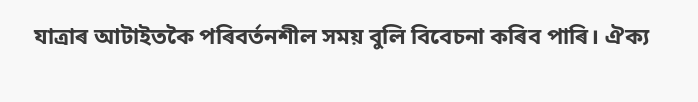যাত্ৰাৰ আটাইতকৈ পৰিবৰ্তনশীল সময় বুলি বিবেচনা কৰিব পাৰি। ঐক্য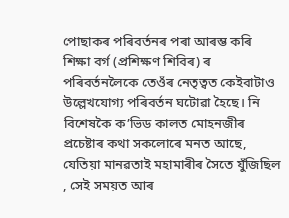পোছাকৰ পৰিবৰ্তনৰ পৰা আৰম্ভ কৰি শিক্ষা বর্গ (প্রশিক্ষণ শিবিৰ) ৰ পৰিবৰ্তনলৈকে তেওঁৰ নেতৃত্বত কেইবাটাও উল্লেখযোগ্য পৰিবর্তন ঘটোৱা হৈছে। নি বিশেষকৈ ক’ভিড কালত মোহনজীৰ প্ৰচেষ্টাৰ কথা সকলোৰে মনত আছে, যেতিয়া মানৱতাই মহামাৰীৰ সৈতে যুঁজিছিল , সেই সময়ত আৰ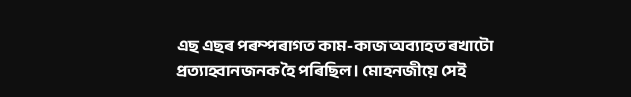এছ এছৰ পৰম্পৰাগত কাম-কাজ অব্যাহত ৰখাটো প্রত্যাহ্বানজনক হৈ পৰিছিল। মোহনজীয়ে সেই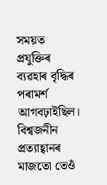সময়ত প্রযুক্তিৰ ব্যৱহাৰ বৃদ্ধিৰ পৰামৰ্শ আগবঢ়াইছিল। বিশ্বজনীন প্রত্যাহ্বানৰ মাজতো তেওঁ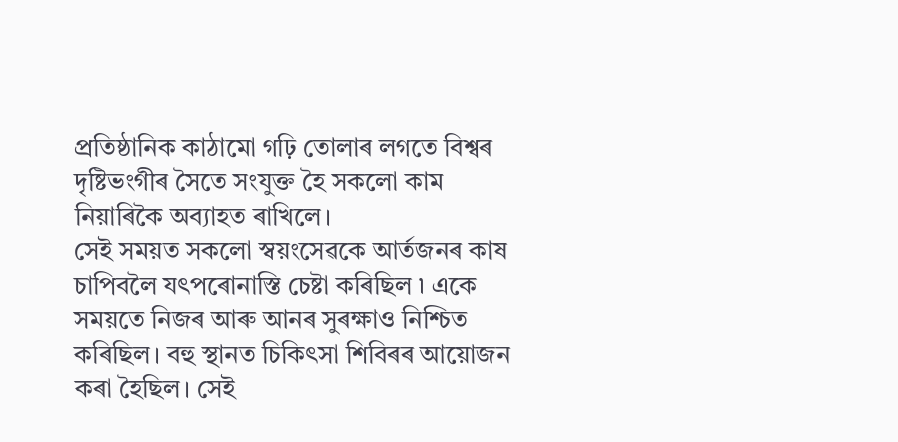প্রতিষ্ঠানিক কাঠামো গঢ়ি তোলাৰ লগতে বিশ্বৰ দৃষ্টিভংগীৰ সৈতে সংযুক্ত হৈ সকলো কাম নিয়াৰিকৈ অব্যাহত ৰাখিলে।
সেই সময়ত সকলো স্বয়ংসেৱকে আৰ্তজনৰ কাষ চাপিবলৈ যৎপৰোনাস্তি চেষ্টা কৰিছিল ৷ একে সময়তে নিজৰ আৰু আনৰ সুৰক্ষাও নিশ্চিত কৰিছিল। বহু স্থানত চিকিৎসা শিবিৰৰ আয়োজন কৰা হৈছিল। সেই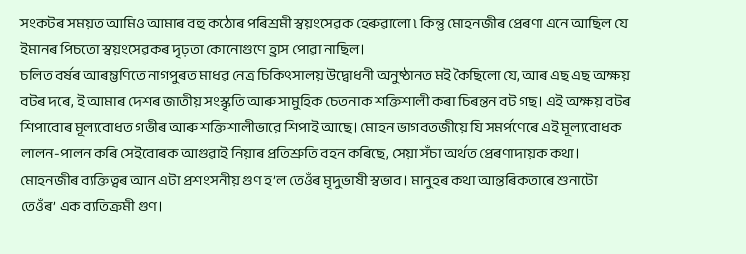সংকটৰ সময়ত আমিও আমাৰ বহু কঠোৰ পৰিশ্ৰমী স্বয়ংসেৱক হেৰুৱালো ৷ কিন্তু মোহনজীৰ প্ৰেৰণা এনে আছিল যে ইমানৰ পিচতো স্বয়ংসেৱকৰ দৃঢ়তা কোনোগুণে হ্রাস পোৱা নাছিল।
চলিত বৰ্ষৰ আৰম্ভণিতে নাগপুৰত মাধৱ নেত্র চিকিৎসালয় উদ্বোধনী অনুষ্ঠানত মই কৈছিলো যে, আৰ এছ এছ অক্ষয় বটৰ দৰে, ই আমাৰ দেশৰ জাতীয় সংস্কৃতি আৰু সামুহিক চেতনাক শক্তিশালী কৰা চিৰন্তন বট গছ। এই অক্ষয় বটৰ শিপাবোৰ মূল্যবোধত গভীৰ আৰু শক্তিশালীভারে শিপাই আছে। মোহন ভাগবতজীয়ে যি সমর্পণেৰে এই মূল্যবোধক লালন-পালন কৰি সেইবোৰক আগুৱাই নিয়াৰ প্রতিশ্রুতি বহন কৰিছে, সেয়া সঁচা অৰ্থত প্ৰেৰণাদায়ক কথা।
মোহনজীৰ ব্যক্তিত্বৰ আন এটা প্রশংসনীয় গুণ হ’ল তেওঁৰ মৃদুভাষী স্বভাব। মানুহৰ কথা আন্তৰিকতাৰে শুনাটো তেওঁৰ’ এক ব্যতিক্রমী গুণ।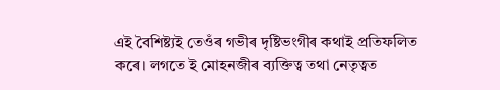এই বৈশিষ্ট্যই তেওঁৰ গভীৰ দৃষ্টিভংগীৰ কথাই প্রতিফলিত কৰে। লগতে ই মোহনজীৰ ব্যক্তিত্ব তথা নেতৃত্বত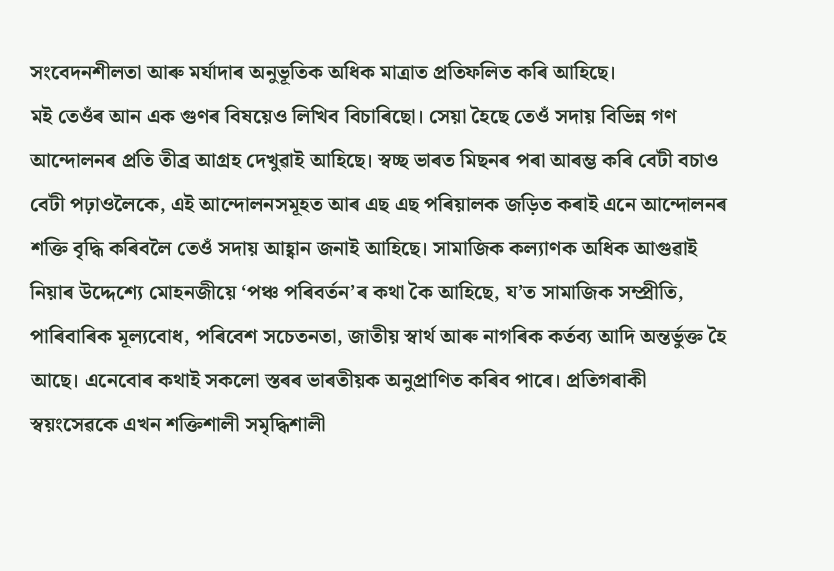সংবেদনশীলতা আৰু মৰ্যাদাৰ অনুভূতিক অধিক মাত্রাত প্রতিফলিত কৰি আহিছে।
মই তেওঁৰ আন এক গুণৰ বিষয়েও লিখিব বিচাৰিছো। সেয়া হৈছে তেওঁ সদায় বিভিন্ন গণ আন্দোলনৰ প্রতি তীব্র আগ্রহ দেখুৱাই আহিছে। স্বচ্ছ ভাৰত মিছনৰ পৰা আৰম্ভ কৰি বেটী বচাও বেটী পঢ়াওলৈকে, এই আন্দোলনসমূহত আৰ এছ এছ পৰিয়ালক জড়িত কৰাই এনে আন্দোলনৰ শক্তি বৃদ্ধি কৰিবলৈ তেওঁ সদায় আহ্বান জনাই আহিছে। সামাজিক কল্যাণক অধিক আগুৱাই নিয়াৰ উদ্দেশ্যে মোহনজীয়ে ‘পঞ্চ পৰিবৰ্তন’ৰ কথা কৈ আহিছে, য’ত সামাজিক সম্প্রীতি, পাৰিবাৰিক মূল্যবোধ, পৰিবেশ সচেতনতা, জাতীয় স্বার্থ আৰু নাগৰিক কর্তব্য আদি অন্তর্ভুক্ত হৈ আছে। এনেবোৰ কথাই সকলো স্তৰৰ ভাৰতীয়ক অনুপ্রাণিত কৰিব পাৰে। প্ৰতিগৰাকী স্বয়ংসেৱকে এখন শক্তিশালী সমৃদ্ধিশালী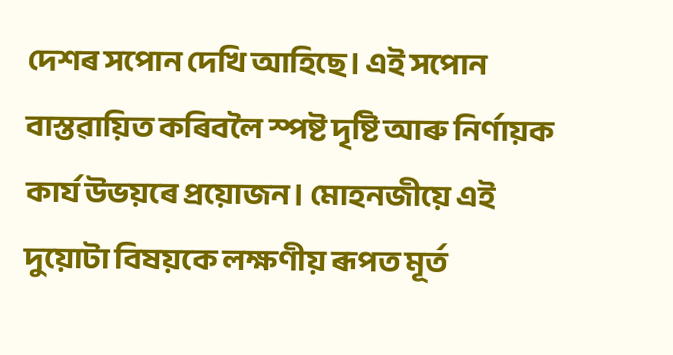দেশৰ সপোন দেখি আহিছে। এই সপোন বাস্তৱায়িত কৰিবলৈ স্পষ্ট দৃষ্টি আৰু নিৰ্ণায়ক কার্য উভয়ৰে প্রয়োজন। মোহনজীয়ে এই দুয়োটা বিষয়কে লক্ষণীয় ৰূপত মূৰ্ত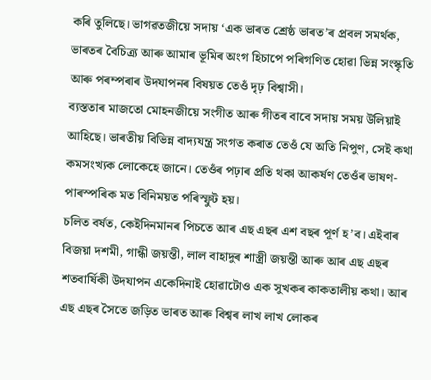কৰি তুলিছে। ভাগৱতজীয়ে সদায় ‘এক ভাৰত শ্রেষ্ঠ ভাৰত’ৰ প্ৰবল সমর্থক, ভাৰতৰ বৈচিত্র্য আৰু আমাৰ ভূমিৰ অংগ হিচাপে পৰিগণিত হোৱা ভিন্ন সংস্কৃতি আৰু পৰম্পৰাৰ উদযাপনৰ বিষয়ত তেওঁ দৃঢ় বিশ্বাসী।
ব্যস্ততাৰ মাজতো মোহনজীয়ে সংগীত আৰু গীতৰ বাবে সদায় সময় উলিয়াই আহিছে। ভাৰতীয় বিভিন্ন বাদ্যযন্ত্র সংগত কৰাত তেওঁ যে অতি নিপুণ, সেই কথা কমসংখ্যক লোকেহে জানে। তেওঁৰ পঢ়াৰ প্ৰতি থকা আকর্ষণ তেওঁৰ ভাষণ-পাৰস্পৰিক মত বিনিময়ত পৰিস্ফুট হয়।
চলিত বৰ্ষত, কেইদিনমানৰ পিচতে আৰ এছ এছৰ এশ বছৰ পূৰ্ণ হ’ব। এইবাৰ বিজয়া দশমী, গান্ধী জয়ন্তী, লাল বাহাদুৰ শাস্ত্রী জয়ন্তী আৰু আৰ এছ এছৰ শতবার্ষিকী উদযাপন একেদিনাই হোৱাটোও এক সুখকৰ কাকতালীয় কথা। আৰ এছ এছৰ সৈতে জড়িত ভাৰত আৰু বিশ্বৰ লাখ লাখ লোকৰ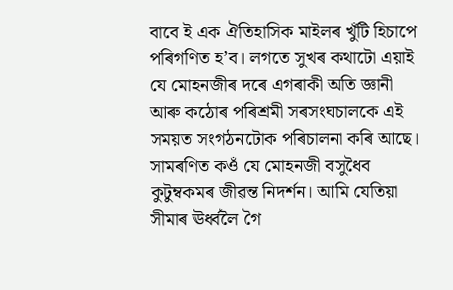বাবে ই এক ঐতিহাসিক মাইলৰ খুঁটি হিচাপে পৰিগণিত হ’ব। লগতে সুখৰ কথাটো এয়াই যে মোহনজীৰ দৰে এগৰাকী অতি জ্ঞানী আৰু কঠোৰ পৰিশ্ৰমী সৰসংঘচালকে এই সময়ত সংগঠনটোক পৰিচালনা কৰি আছে। সামৰণিত কওঁ যে মোহনজী বসুধৈব কুটুম্বকমৰ জীৱন্ত নিদর্শন। আমি যেতিয়া সীমাৰ ঊর্ধ্বলৈ গৈ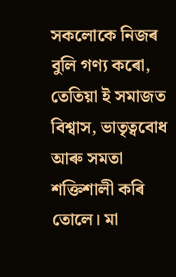সকলোকে নিজৰ বুলি গণ্য কৰো, তেতিয়া ই সমাজত বিশ্বাস, ভাতৃত্ববোধ আৰু সমতা শক্তিশালী কৰি তোলে। মা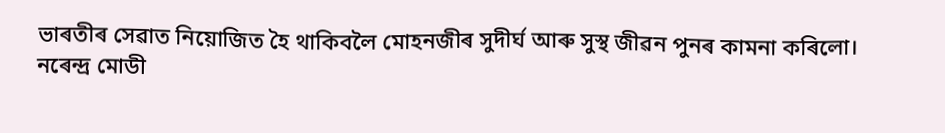ভাৰতীৰ সেৱাত নিয়োজিত হৈ থাকিবলৈ মোহনজীৰ সুদীর্ঘ আৰু সুস্থ জীৱন পুনৰ কামনা কৰিলো।
নৰেন্দ্ৰ মোডী